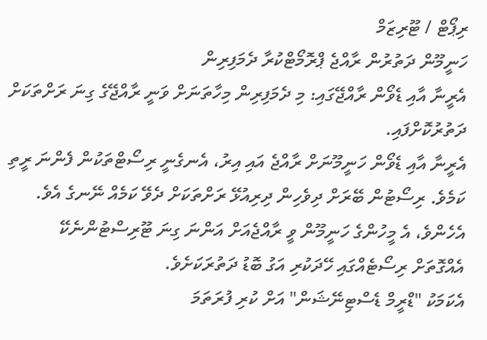ރިޕޯޓް / ޓޫރިޒަމް
ހަނީމޫން ދަތުރުން ރާއްޖެ ޕްރޮމޯޓްކުރާ ދެމަފިރިން
އެރީނާ އާއި ޑެވޯން ރާއްޖޭގައި: މި ދެމަފިރިން މިހާތަނަށް ވަނީ ރާއްޖޭގެ ގިނަ ރަށްތަކަށް ދަތުރުކޮށްފައި.
އެރީނާ އާއި ޑެވޯން ހަނީމޫނަށް ރާއްޖެ އައި އިރު، އެނގެނީ ރިސޯޓްތަކުން ފެންނަ ރީތި ކަމެވެ. ރިސޯޓުން ބޭރަށް ދިވެހިން ދިރިއުޅޭ ރަށްތަކަށް ދެވޭ ކަމެއް ނޭނގެ އެވެ. އެހެންވެ، އެ މީހުންގެ ހަނީމޫން ވީ ރާއްޖެއަށް އަންނަ ގިނަ ޓޫރިސްޓުންނެކޭ އެއްގޮތަށް ރިސޯޓެއްގައި ހޭދަކުރި އަގު ބޮޑު ދަތުރަކަށެވެ.
އެކަމަކު "ޑްރީމް ޑެސްޓިނޭޝަން" އަށް ކުރި ފުރަތަމަ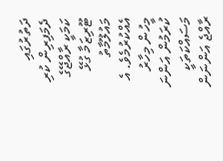ދަތުރުގައި ދެމަފިރިން ކުރި ކަމަކީ ރާއްޖޭގެ ޓޫރިޒަމާ ގުޅޭ މައުލޫމާތު އެއްކުރުމެވެ. އެ މީހުން މިހާރު ކުރަމުން އަންނަ މަސައްކަތަކީ ރާއްޖެ އަންނަން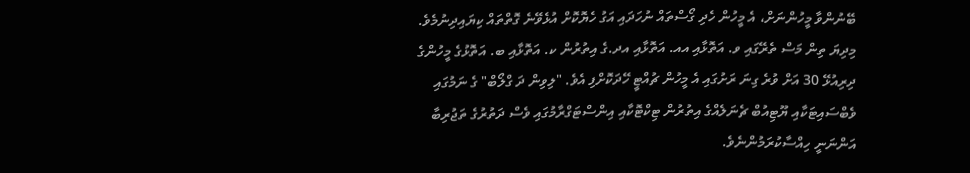ބޭނުންވާ މީހުންނަށް، އެ މީހުން ހެދި ގޯސްތައް ނުހަދައި އަގު ހެޔޮކޮށް އުޅެވޭނެ ގޮތްތައް ކިޔައިދިނުމެވެ.
މިދިޔަ ތިން މަސް ތެރޭގައި ވ. އަތޮޅާއި އއ. އަތޮޅާއި އދ.ގެ އިތުރުން ކ. އަތޮޅާއި ބ. އަތޮޅުގެ މީހުންގެ ދިރިއުޅޭ 30 އަށް ވުރެ ގިނަ ރަށުގައި އެ މީހުން ޗުއްޓީ ހޭދަކޮށްފި އެވެ. "ލިވިން ދަ ގްލޯބް" ގެ ނަމުގައި ވެބްސައިޓަކާއި ޔޫޓިއުބް ޗެނަލެއްގެ އިތުރުން ޓިކްޓޮކާއި އިންސްޓަގްރާމުގައި ވެސް ދަތުރުގެ ތަޖުރިބާ އަންނަނީ ހިއްސާކުރަމުންނެވެ.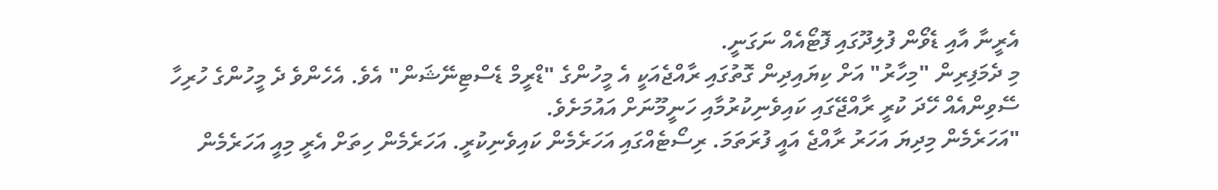އެރީނާ އާއި ޑެވޯން ފުލިދޫގައި ފޮޓޯއެއް ނަގަނީ.
މި ދެމަފިރިން "މިހާރު" އަށް ކިޔައިދިން ގޮތުގައި ރާއްޖެއަކީ އެ މީހުންގެ "ޑްރީމް ޑެސްޓިނޭޝަން" އެވެ. އެހެންވެ ދެ މީހުންގެ ހުރިހާ ސޭވިންއެއް ހޭދަ ކުރީ ރާއްޖޭގައި ކައިވެނިކުރުމާއި ހަނީމޫނަށް އައުމަށެވެ.
"އަހަރެމެން މިދިޔަ އަހަރު ރާއްޖެ އައީ ފުރަތަމަ. ރިސޯޓެއްގައި އަހަރެމެން ކައިވެނިކުރީ. އަހަރެމެން ހިތަށް އެރީ މިއީ އަހަރެމެން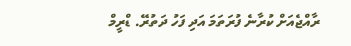ރާއްޖެއަށް ކުރާނެ ފުރަތަމަ އަދި ފަހު ދަތުރޭ. ޑްރީމް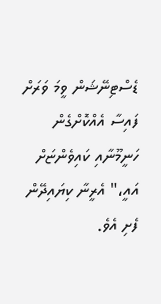ޑެސްޓިނޭޝަން ވީމަ ވަރަށް ފައިސާ އެއްކޮށްގެން ހަނީމޫނާއި ކައިވެންޏަށް އައީ،" އެރީނާ ކިޔައިދޭން ފެށި އެވެ.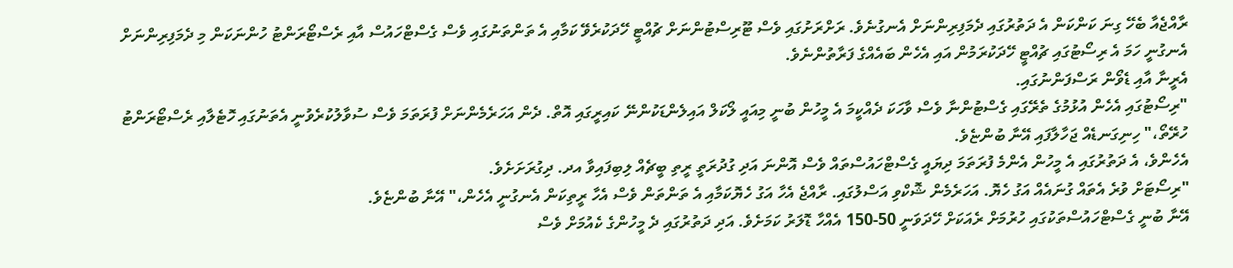ރާއްޖެއާ ބެހޭ ގިނަ ކަންކަން އެ ދަތުރުގައި ދެމަފިރިންނަށް އެނގުނެވެ. ރަށްރަށުގައި ވެސް ޓޫރިސްޓުންނަށް ޗުއްޓީ ހޭދަކުރެވޭ ކަމާއި އެ ތަންތަނުގައި ވެސް ގެސްޓްހައުސް އާއި ރެސްޓޯރަންޓު ހުންނަކަން މި ދެމަފިރިންނަށް އެނގުނީ ހަމަ އެ ރިސޯޓުގައި ޗުއްޓީ ހޭދަކުރަމުން އައި އެހެން ބައެއްގެ ފަރާތުންނެވެ.
އެރީނާ އާއި ޑެވޯން ރަސްފަންނުގައި.
"ރިސޯޓުގައި އެހެން އުޅުމުގެ ތެރޭގައި ގެސްޓުންނާ ވެސް ވާހަކަ ދެއްކީމަ އެ މީހުން ބުނީ މިއައީ ލޯކަލް އައިލެންޑަކުންނޭ ކައިރީގައި އޮތް. ދެން އަހަރެމެންނަށް ފުރަތަމަ ވެސް ސުވާލުކުރެވުނީ އެތަނުގައި ހޮޓެލާއި ރެސްޓޯރަންޓު ހުރޭތޯ،" ހިނިގަނޑެއް ޖަހާލާފައި އޭނާ ބުންޏެވެ.
އެހެންވެ، އެ ދަތުރުގައި އެ މީހުން އެންމެ ފުރަތަމަ ދިޔައީ ގެސްޓްހައުސްތައް ވެސް އޮންނަ އަދި ގުދުރަތީ ރީތި ބީޗެއް ލިބިފައިވާ އދ. ދިގުރަށަށެވެ.
"ރިސޯޓަށް ވުރެ އެތައް ގުނައެއް އަގު ހެޔޮ. އަހަރެމެން ޝޮކްވި އަސްލުގައި. ރާއްޖެ އެހާ އަގު ހެޔޮކަމާއި އެ ތަންތަން ވެސް އެހާ ރީތިކަން އެނގުނީ އެހެން،" އޭނާ ބުންޏެވެ.
އޭނާ ބުނީ ގެސްޓްހައުސްތަކުގައި ހުރުމަށް ރެއަކަށް ހޭދަވަނީ 50-150 އެއްހާ ޑޮލަރު ކަމަށެވެ. އަދި ދަތުރުގައި ދެ މީހުންގެ ކެއުމަށް ވެސް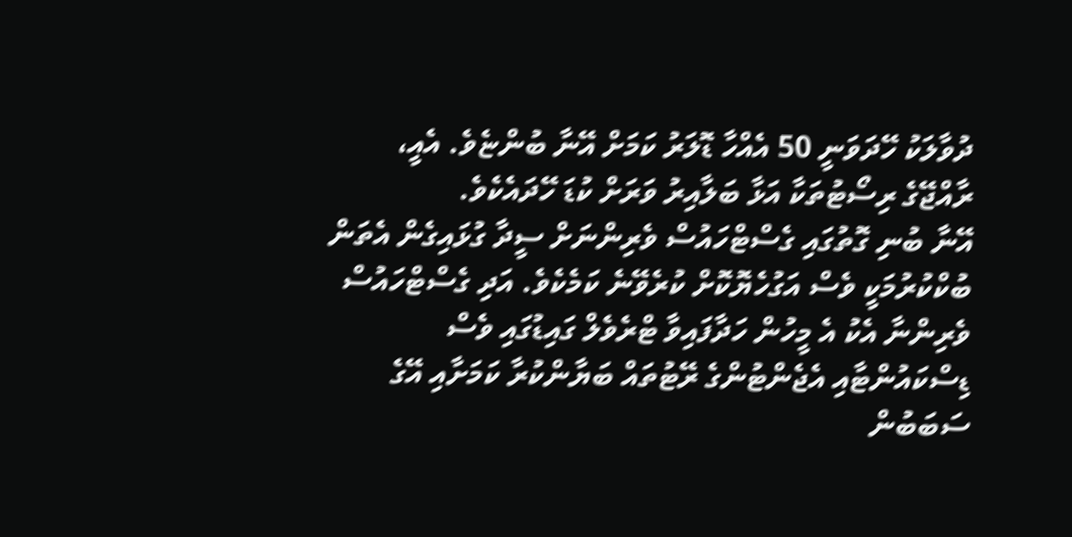ދުވާލަކު ހޭދަވަނީ 50 އެއްހާ ޑޮލަރު ކަމަށް އޭނާ ބުންޏެވެ. އެއީ، ރާއްޖޭގެ ރިސޯޓުތަކާ އަޅާ ބަލާއިރު ވަރަށް ކުޑަ ހޭދައެކެވެ.
އޭނާ ބުނި ގޮތުގައި ގެސްޓްހައުސް ވެރިންނަށް ސީދާ ގުޅައިގެން އެތަން ބުކްކުރުމަކީ ވެސް އަގުހެޔޮކޮށް ކުރެވޭނެ ކަމެކެވެ. އަދި ގެސްޓްހައުސް ވެރިންނާ އެކު އެ މީހުން ހަދާފައިވާ ޓްރެވެލް ގައިޑުގައި ވެސް ޑިސްކައުންޓާއި އެޖެންޓުންގެ ރޭޓުތައް ބަޔާންކުރާ ކަމަށާއި އޭގެ ސަބަބުން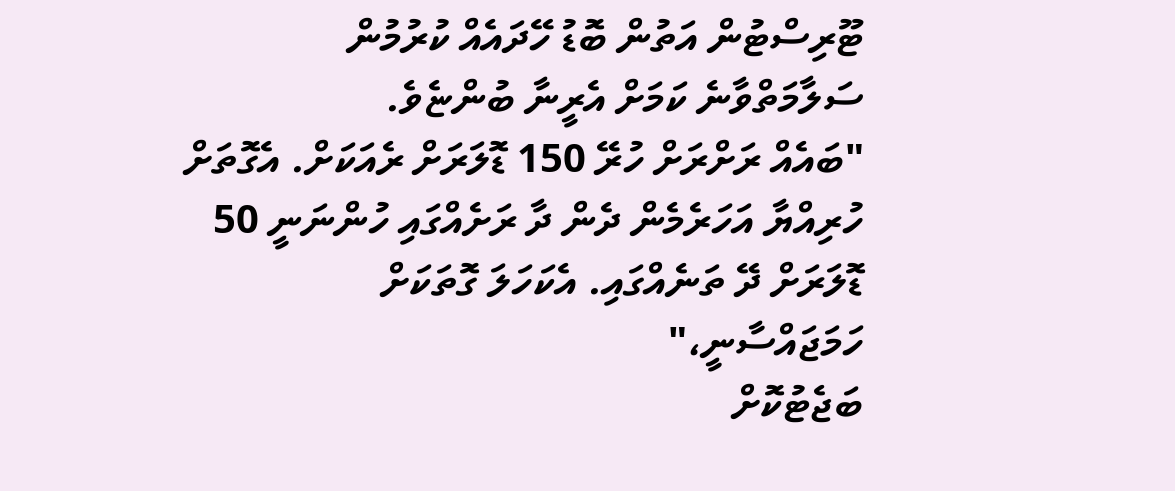ޓޫރިސްޓުން އަތުން ބޮޑު ހޭދައެއް ކުރުމުން ސަލާމަތްވާނެ ކަމަށް އެރީނާ ބުންޏެވެ.
"ބައެއް ރަށްރަށް ހުރޭ 150 ޑޮލަރަށް ރެއަކަށް. އެގޮތަށް ހުރިއްޔާ އަހަރެމެން ދެން ދާ ރަށެއްގައި ހުންނަނީ 50 ޑޮލަރަށް ދޭ ތަނެއްގައި. އެކަހަލަ ގޮތަކަށް ހަމަޖައްސާނީ،"
ބަޖެޓުކޮށް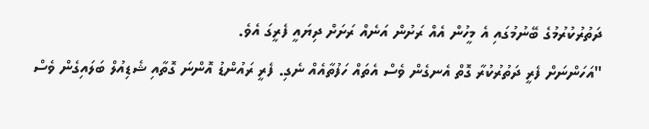ދަތުރުކުރުމުގެ ބޭނުމުގައި އެ މީހުން އެއް ރަށުން އަނެއް ރަށަށް ދިޔައީ ފެރީގަ އެވެ.
"އަހަންނަށް ފެރީ ދަތުރުކުރާ ގޮތް އެނގެން ވެސް އެތައް ހަފުތާއެއް ނެގި. ފެރީ ރައުންޑު އޮންނަ ގޮތާއި ޝެޑިއުލް ބަލައިގެން ވެސް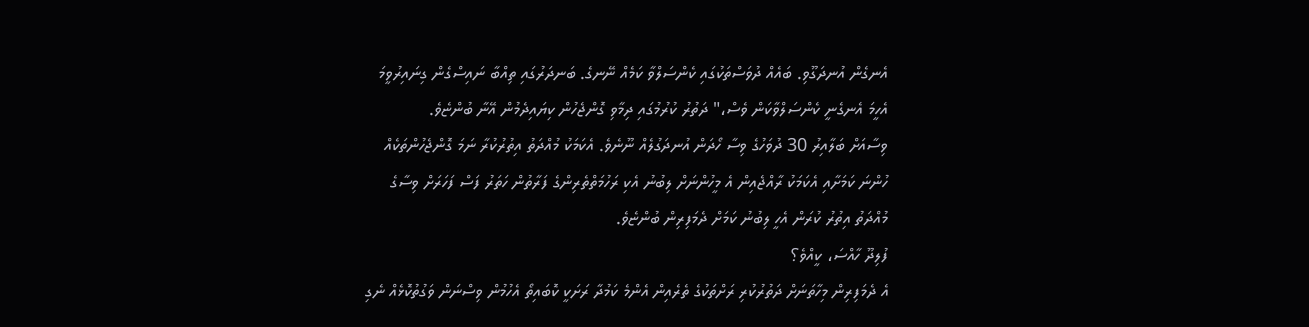އެނގެން އުނދަގޫވި. ބައެއް ދުވަސްތަކުގައި ކެންސަލްވާ ކަމެއް ނޭނގެ. ބަނދަރުގައި ތިއްބާ ނައިސްގެން ގިނައިރުވީމަ އެހީމަ އެނގެނީ ކެންސަލްވާކަން ވެސް،" ދަތުރު ކުރުމުގައި ދިމާވި ގޮންޖެހުން ކިޔައިދެމުން އޭނާ ބުންޏެވެ.
ވިސާއަށް ބަލާއިރު 30 ދުވަހުގެ ވިސާ ހޯދަން އުނދަގުލެއް ނޫނެވެ. އެކަމަކު މުއްދަތު އިތުރުކުރާ ނަމަ ގޮންޖެހުންތަކެއް ހުންނަ ކަމަށާއި އެކަމަކު ރާއްޖެއިން އެ މީހުންނަށް ލިބުނު އެކި ރަހުމަތްތެރިންގެ ފަރާތުން ހަތަރު ފަސް ފަހަރަށް ވިސާގެ މުއްދަތު އިތުރު ކުރަން އެހީ ލިބުނު ކަމަށް ދެމަފިރިން ބުންޏެވެ.
ފުލިދޫ ހާއްސަ، ކީއްވެ؟
އެ ދެމަފިރިން މިހާތަނަށް ދަތުރުކުރި ރަށްތަކުގެ ތެރެއިން އެންމެ ކަމުދާ ރަށަކީ ކޮބައިތޯ އެހުމުން ވިސްނަން ވަގުތުކޮޅެއް ނެގި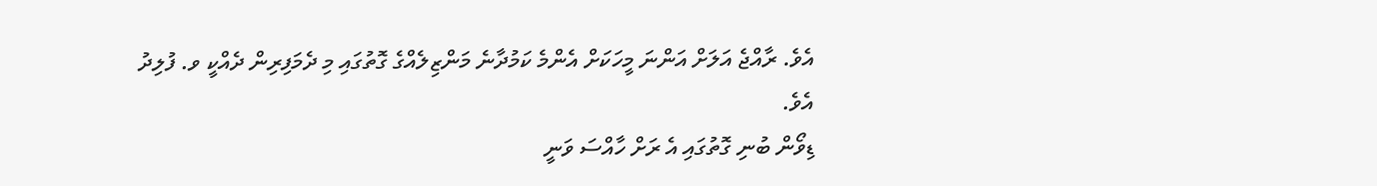އެވެ. ރާއްޖެ އަލަށް އަންނަ މީހަކަށް އެންމެ ކަމުދާނެ މަންޒިލެއްގެ ގޮތުގައި މި ދެމަފިރިން ދެއްކީ ވ. ފުލިދު އެވެ.
ޑިވޯން ބުނި ގޮތުގައި އެ ރަށް ހާއްސަ ވަނީ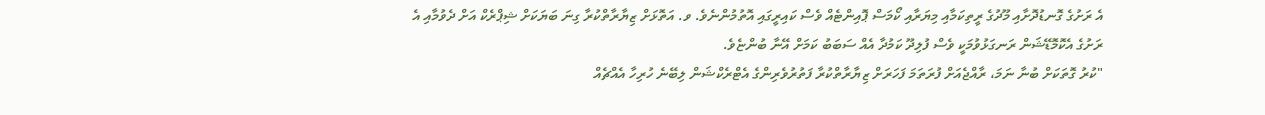އެ ރަށުގެ ގޮނޑުދޮށާއި މޫދުގެ ރީތިކަމާއި މިޔަރާއި ކޯމަސް ޕޮއިންޓެއް ވެސް ކައިރީގައި އޮތުމުންނެވެ. ވ. އަތޮޅަށް ޒިޔާރާތްކުރާ ގިނަ ބަޔަކަށް ޝިޕްރެކް އަށް ދެވުމާއި އެ ރަށުގެ އެކޮމޮޑޭޝަން ރަނގަޅުވުމަކީ ވެސް ފުލިދޫ ކަމުދާ އެއް ސަބަބު ކަމަށް އޭނާ ބުންޏެވެ.
"ކުރު ގޮތަކަށް ބުނާ ނަމަ، ރާއްޖެއަށް ފުރަތަމަ ފަހަރަށް ޒިޔާރާތްކުރާ ފަތުރުވެރިންގެ އެޓްރެކްޝަން ލިބޭނެ ހުރިހާ އެއްޗެއް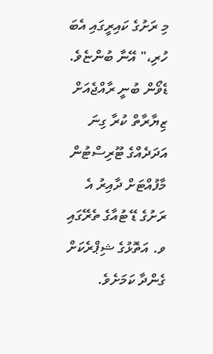މި ރަށުގެ ކައިރީގައި އެބަ ހުރި،" އޭނާ ބުންޏެވެ.
ޑެވޯން ބުނީ ރާއްޖެއަށް ޒިޔާރާތް ކުރާ ގިނަ އަދަދެއްގެ ޓޫރިސްޓުން މާފުއްޓަށް ދާއިރު އެ ރަށުގެ ޑޭ ޓުއާގެ ތެރޭގައި ވ. އަތޮޅުގެ ޝިޕްރެކަށް ގެންދާ ކަމަށެވެ.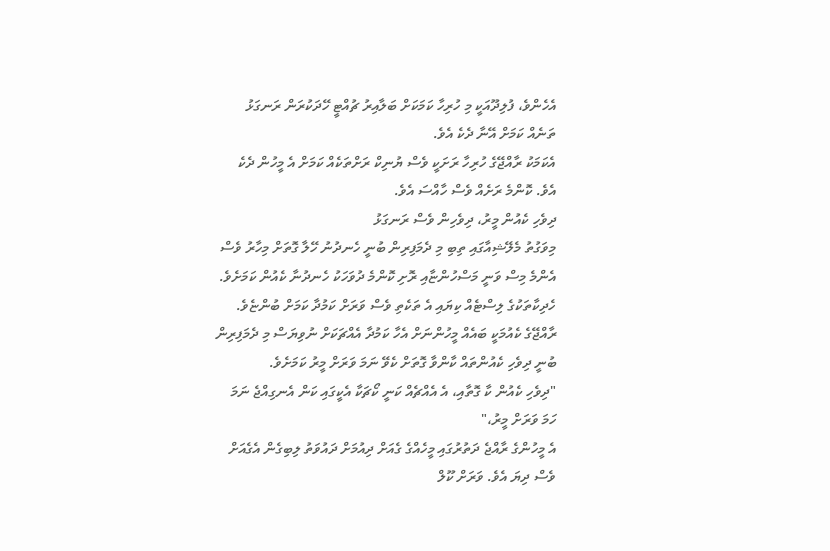އެހެންވެ، ފުލިދޫއަކީ މި ހުރިހާ ކަމަކަށް ބަލާއިރު ޗުއްޓީ ހޭދަކުރަން ރަނގަޅު ތަނެއް ކަމަށް އޭނާ ދެކެ އެވެ.
އެކަމަކު ރާއްޖޭގެ ހުރިހާ ރަށަކީ ވެސް ޔުނިކް ރަށްތަކެއް ކަމަށް އެ މީހުން ދެކެ އެވެ. ކޮންމެ ރަށެއް ވެސް ހާއްސަ އެވެ.
ދިވެހި ކެއުން މީރު، ދިވެހިން ވެސް ރަނގަޅު
މިވަގުތު މެލޭޝިއާގައި ތިބި މި ދެމަފިރިން ބުނީ ހެނދުނު ހޭލާ ގޮތަށް މިހާރު ވެސް އެންމެ މިސް ވަނީ މަސްހުންޏާއި ރޮށި ކޮންމެ ދުވަހަކު ހެނދުނާ ކެއުން ކަމަށެވެ. ހެދިކާތަކުގެ ލިސްޓެއް ކިޔައި އެ ތަކެތި ވެސް ވަރަށް ކަމުދާ ކަމަށް ބުންޏެވެ.
ރާއްޖޭގެ ކެއުމަކީ ބައެއް މީހުންނަށް އެހާ ކަމުދާ އެއްޗަކަށް ނުވިޔަސް މި ދެމަފިރިން ބުނީ ދިވެހި ކެއުންތައް ކާންވާ ގޮތަށް ކެވޭ ނަމަ ވަރަށް މީރު ކަމަށެވެ.
"ދިވެހި ކެއުން ކާ ގޮތާއި، އެ އެއްޗެއް ކަނީ ކޯޗަކާ އެކީގައި ކަން އެނގިއްޖެ ނަމަ ހަމަ ވަރަށް މީރު،"
އެ މީހުންގެ ރާއްޖެ ދަތުރުގައި މީހެއްގެ ގެއަށް ދިއުމަށް ދައުވަތު ލިބިގެން އެގެއަށް ވެސް ދިޔަ އެވެ. ވަރަށް ކޫލް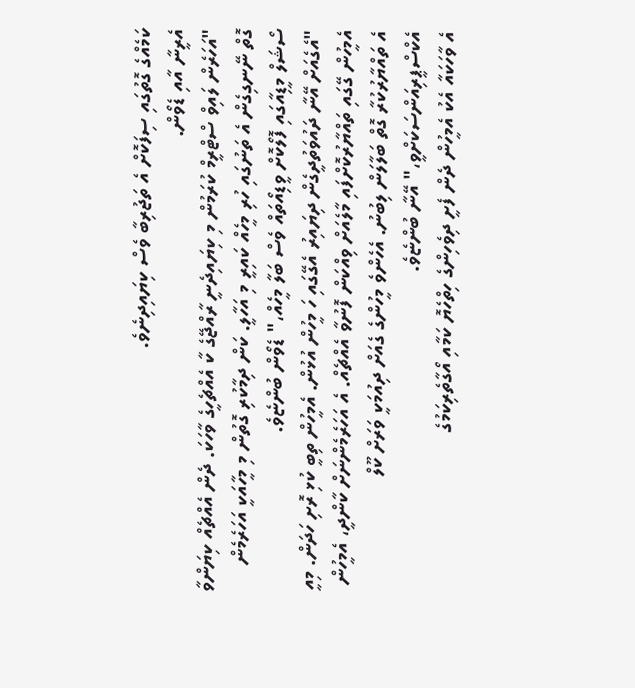ކަމެއްގެ ގޮތުގައި ސިފަކޮށް އެ ތަޖުރިބާ ވެސް ކިޔައިދިނެވެ.
އެރީނާ އާއި ޑެވޯން.
"އަހަރެން ލައިވް ސްޓްރީމް ކުރަމުން މި ކިޔައިދެނީ ރާއްޖޭގެ ކާ އެއްޗެހީގެ ވާހަކަ. ދެން އެއްޗެއް ކިޔަންވާ ގޮތް ނޭނގިގެން އެ ތަނުގައި ހުރި މީހެއް ކައިރީ މި އަހާލީ. ކަން ދިމާކުރި ގޮތުން މި މީހާއަކީ އަހަރެމެން ސޯޝަލް މީޑިއާގައި ފޮލޯކޮށް ވީޑިއޯތައް ވެސް ބަލާ މީހެއް،" ޑެވޯން ބުންޏެވެ.
"އެގެއަށް އޭނާ ދައުވަތުދީގެން ދިޔައިރު އެގޭގައި ހަ މީހުން އުޅުން. އެމީހުން ތިބީ ކުޅި ރޮށި ހަދަން. މިއީ އެމީހުން ގޭގައި ތައްޔާރުކޮށްފައި މާލެއަށް ވިއްކަން ފޮނުވާ އެއްޗެއް. އެ އަހަރެމެންނަށް ކާންދީ، އެމީހުން އެ ތައްޔާރުކުރާ ގޮތް ބަލާލަން ލިބުނު. އެހެންވެ މީހުންގެ ގެއަށް ދިއުމަކީ ވަރަށް ކޫލް އެކްސްޕީރިއަންސަކަށްވީ،" އޭނާ ބުންޏެވެ.
އެ ވާހަކައާ އެކު އެމީހުން ދެން ފެށީ ދިވެހިންގެ ހިތްހެޔޮ ކަމާއި އޯގާތެރިކަމުގެ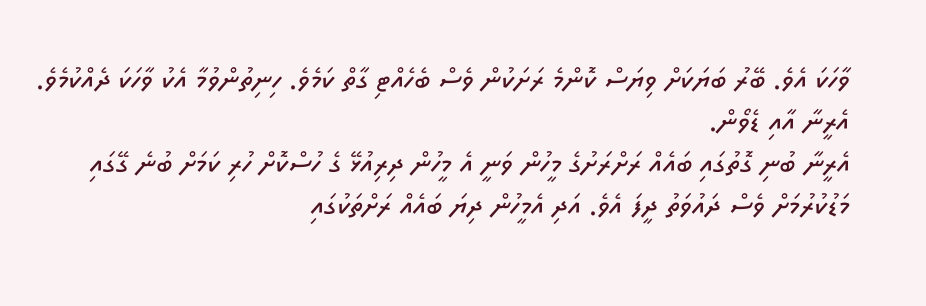ވާހަކަ އެވެ. ބޭރު ބަޔަކަށް ވިޔަސް ކޮންމެ ރަށަކުން ވެސް ބެހެއްޓި ގާތް ކަމެވެ. ހިނިތުންވުމާ އެކު ވާހަކަ ދެއްކުމެވެ.
އެރީނާ އާއި ޑެވޯން.
އެރީނާ ބުނި ގޮތުގައި ބައެއް ރަށްރަށުގެ މީހުން ވަނީ އެ މީހުން ދިރިއުޅޭ ގެ ހުސްކޮށް ހުރި ކަމަށް ބުނެ ގޭގައި މަޑުކުރުމަށް ވެސް ދައުވަތު ދީފަ އެވެ. އަދި އެމީހުން ދިޔަ ބައެއް ރަށްތަކުގައި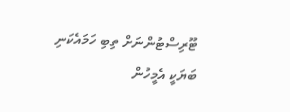ޓޫރިސްޓުންނަށް ތިބި ހަމައެކަނި ބަޔަކީ އެމީހުން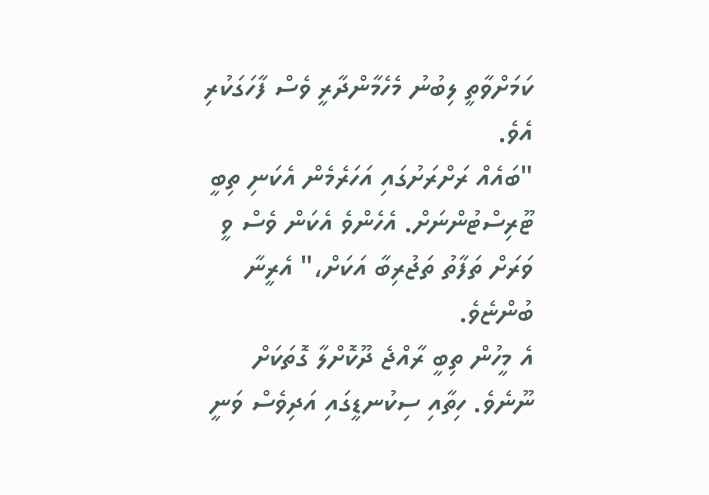ކަމަށްވާތީ ލިބުނު މެހެމާންދާރީ ވެސް ފާހަގަކުރި އެވެ.
"ބައެއް ރަށްރަށުގައި އަހަރެމެން އެކަނި ތިބީ ޓޫރިސްޓުންނަށް. އެހެންވެ އެކަން ވެސް ވީ ވަރަށް ތަފާތު ތަޖުރިބާ އަކަށް،" އެރީނާ ބުންޏެވެ.
އެ މީހުން ތިބީ ރާއްޖެ ދޫކޮށްލާ ގޮތަކަށް ނޫނެވެ. ހިތާއި ސިކުނޑީގައި އަދިވެސް ވަނީ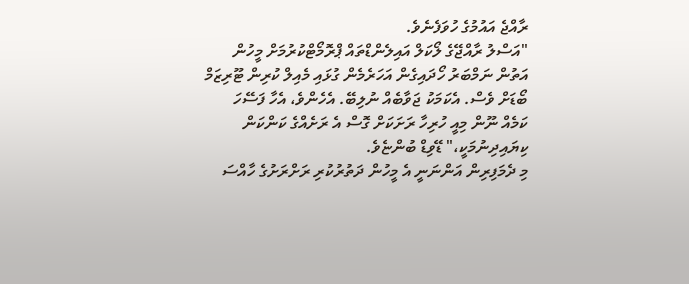ރާއްޖެ އައުމުގެ ހުވަފެނެވެ.
"އަސްލު ރާއްޖޭގެ ލޯކަލް އައިލެންޑްތައް ޕްރޮމޯޓްކުރުމަށް މީހުން އަތުން ނަމްބަރު ހޯދައިގެން އަހަރެމެން ގުޅައި މެއިލް ކުރިން ޓޫރިޒަމް ބޯޑަށް ވެސް. އެކަމަކު ޖަވާބެއް ނުލިބޭ. އެހެންވެ، އެހާ ފަސޭހަ ކަމެއް ނޫން މިއީ ހުރިހާ ރަށަކަށް ގޮސް އެ ރަށެއްގެ ކަންކަން ކިޔައިދިނުމަކީ،" ޑޭވިޑް ބުންޏެވެ.
މި ދެމަފިރިން އަންނަނީ އެ މީހުން ދަތުރުކުރި ރަށްރަށުގެ ހާއްސަ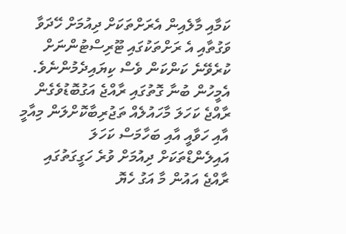ކަމާއި މާލެއިން އެރަށްތަކަށް ދިއުމަށް ހޭދަވާ ވަގުތާއި އެ ރަށްތަކުގައި ޓޫރިސްޓުންނަށް ކުރެވޭނެ ކަންކަން ވެސް ކިޔައިދެމުންނެވެ. އެމީހުން ބުނާ ގޮތުގައި ރާއްޖެ އަގުބޮޑުވެގެން ރާއްޖެ ކަހަލަ މާހައުލެއް ތަޖުރިބާކޮށްލަން މިއާމީ އާއި ހަވާއީ އާއި ބަހާމަސް ކަހަލަ އައިލެންޑްތަކަށް ދިއުމަށް ވުރެ ހަގީގަތުގައި ރާއްޖެ އައުން މާ އަގު ހެޔޮ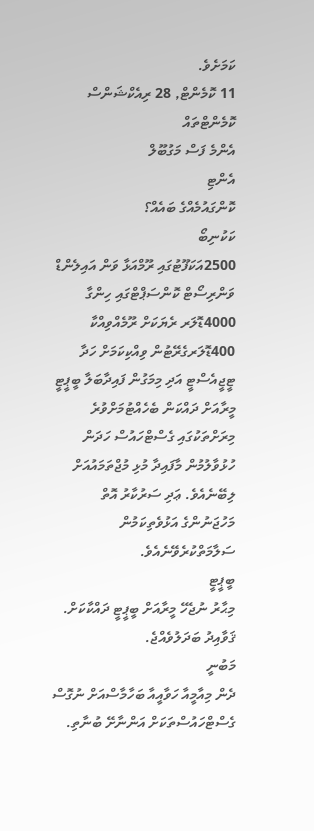ކަމަށެވެ.
11 ކޮމެންޓް, 28 ރިއެކްޝަންސް
ކޮމެންޓްތައް
އެންމެ ފަސް މަގުބޫލް
އެންޓި
ކޮންގައުމެއްގެ ބައެއް؟
ކަކުނިބޯ
2500އަކަފޫޓުގައި ރޫމްއަޅާ ވަން އައިލެންޑް ވަންރިސޯޓް ކޮންސަޕްޓްގައި ހިންގާ 4000ޑޮލަރ ރެޔަކަށް ރޫމެއްވިއްކާ 400ޑޮލަރގެރޭޓުން ވިއްކިކަމަށް ހަދާ ޓީޖީއެސްޓީ އަދި މިމަގުން ފައިދާބަލާ ބީޕީޓީ މީރާއަށް ދައްކަން ބެހެއްޓުމަށްވުރެ މިރަށްތަކުގައި ގެސްޓްހައުސް ހަދަން ހުޅުވާލުމުން މާފައިދާ މުޅި މުޖްތަމައުއަށް ލިބޭނެއެވެ. ޢަދި ސަރުކާރު އޮތް މަހުޖަނުންގެ އަޅުވެތިކަމުން ސަލާމަތްކުރެވޭނެއެވެ.
ބީޕީޓީ
މިޙާރު ނުޖެހޭ މީރާއަށް ބީޕީޓީ ދައްކާކަށް. ޤަވާއިދު ބަދަލުވެއްޖެ.
މަބުނީ
ދެން މިއާމީއާ ހަވާއީއާ ބަހާމާސްއަށް ނުގޮސް ގެސްޓްހައުސްތަކަށް އަންނާށޭ ބުނާތި.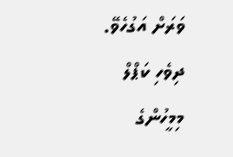ވަރަށް އަގުހެވޭ.
ދިވެހި ކަޕްލް
މިމީހުންގެ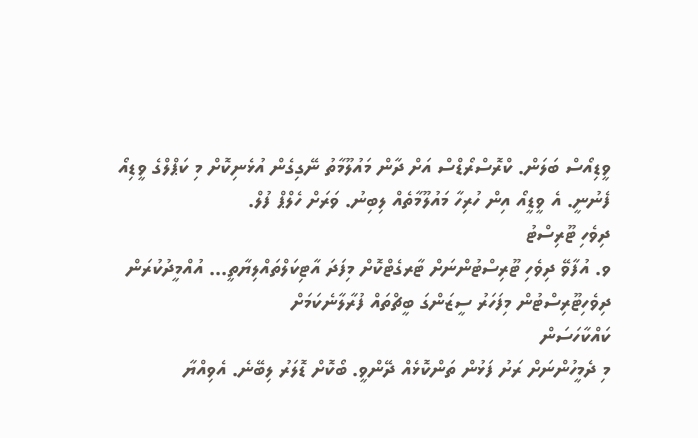ވީޑިއޯސް ބަލަން. ކްރޮސްރޯޑްސް އަށް ދާން މައުލޫމާތު ނޭގިގެން އުޅެނިކޮށް މި ކަޕްލްގެ ވީޑިއޯ ފެނުނީ. އެ ވީޑީއޯ އިން ހުރިހާ މައުލޫމާތެއް ލިބިނު. ވަރަށް ހެލްޕް ފުލް.
ދިވެހި ޓޫރިސްޓު
ވ. އުފާވޭ ދިވެހި ޓޫރިސްޓުންނަށް ޓާރގެޓްކޮށް މިފަދަ އާޓިކަލްތައްލިޔާތީ... އުއްމީދުކުރަން ދިވެހިޓޫރިސްޓުން މިފަހަރު ސީޒަންގަ ބީޗްތައް ފުރާލާނެކަމަށް
ކައްކާހަސަން
މި ދެމީހުންނަށް ރަށު ފަޅުން ތަންކޮޅެއް ދޭންވީ. ބޯކޮށް ޑޮލަރު ލިބޭނެ. އެވިއްޔާ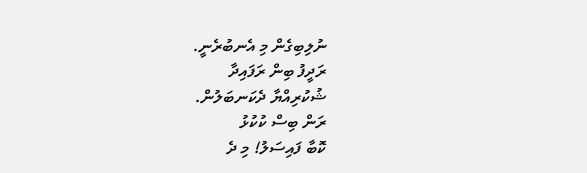ނުލިބިގެން މި އެނބުރެނީ.
ރަދީފު ބިން ރަފައިދާ
ޝުކުރިއްޔާ ދެކަނބަލުން.
ރަން ބިސް ކުކުޅު
ކޮބާ ފައިސަލު! މި ދެ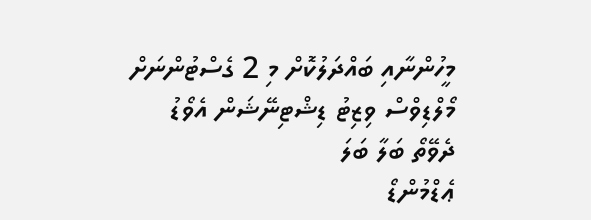މީހުންނާއި ބައްދަލުކޮށް މި 2 ގެސްޓުންނަށް މޯލްޑިވްސް ވިޒިޓު ޑިޝްޓިނޭޝަން އެވޯޑު ދެވޭތޯ ބަލާ ބަލަ
ޢެޑްމުންޑޯ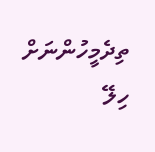ތިދެމީހުންނަށް ހިލޭ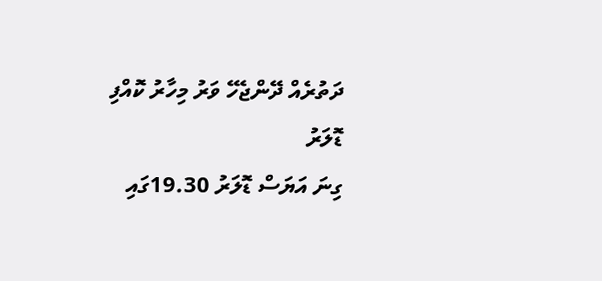ދަތުރެއް ދޭންޖެހޭ ވަރު މިހާރު ކޮއްފި
ޑޮލަރު
ގިނަ އަޔަސް ޑޮލަރު 19.30ގައި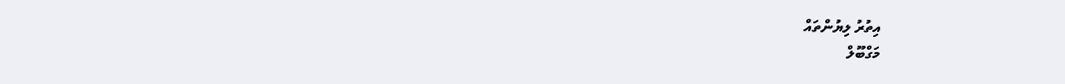އިތުރު ލިޔުންތައް
މަގްބޫލް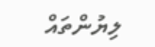ލިޔުންތައް